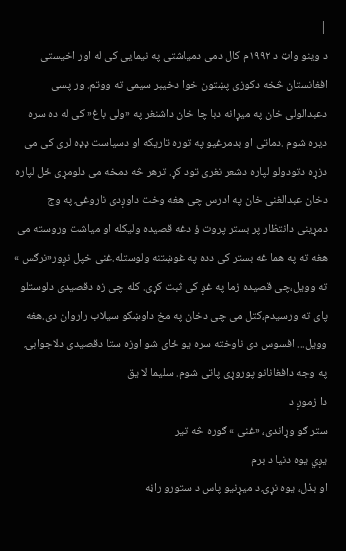|
د وينو واټ د ۱۹۹۲م کال دمی دمیاشتی په نیمایی کی له اور اخیستی افغانستان څخه دکوزی پښتون خوا دخیبر سیمی ته ووتم. ور پسی دعبدالولی خان په میړانه دبا چا خان داشنغر په «ولی باغ« کی له ده سره دیره شوم .دماتی او بدمرغیو په توره تاریکه او دسیاست ډډه لری کی می دزړه دتودولو لپاره دشعر نغری تود کړ. ترهر څه دمخه می دلومړی ځل لپاره دخان عبدالغنی خان په ادرس چی هغه وخت داوږدی ناروغۍ په وج دمړینی دانتظار پر بستر پروت ؤ دغه قصیده ولیکله او میاشت وروسته می هغه ته په هما غه بستر کی دده په غوښتنه ولوستله.غنی خپل نږور«نرګس » ته وویل،چی قصیده زما په غږ کی ثبت کړی. کله چی زه دقصیدی دلوستلو پای ته ورسیدم،کتل می چی دخان په مخ داوښکو سیلاب راروان دی.هغه وویل... افسوس دی ناوخته سره یو ځای شو اوزه ستا دقصیدی دلاجوابۍ په وجه دافغانانو پوروړی پاتی شوم. سليما لا يق
دا زموږ د
ستر ګو وړاندی، «غنی » ګوره څه تیر
یږي یوه دنیا د برم
او بذل، یوه نړۍ د میړنیو پاس د ستورو راڼه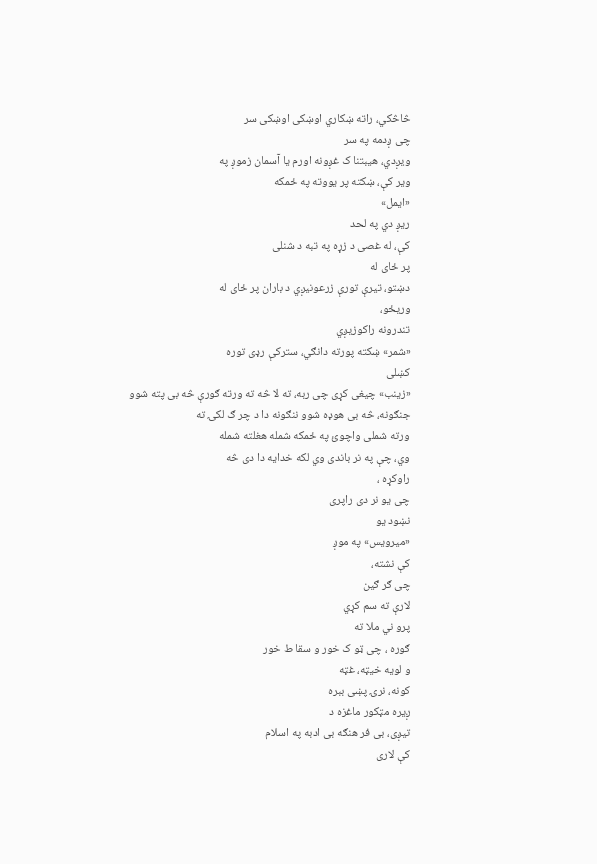څاڅکي، راته ښکاري اوښکی اوښکی سر
چی ږدمه په سر
ویږدي، هیبتنا ک غږونه اورم یا آسمان زموږ په
ویر کې، ښکته پر یووته په ځمکه
«ایمل»
ریږ دي په لحد
کې، له غصی د زړه په تبه د شنلی
پر ځای له
دښتو، تیرې تورې زرعونیږي د باران پر ځای له
وریځو،
تندرونه راکوزیږي
«شمر» ښکته پورته دانګي، سترکې رډی توره
کښلی
«زینب» چیغی کړی چی ربه، ته لا څه ته ورته ګورې څه بی پته شوو
جنګونه، څه بی هوډه شوو ننګونه دا د چر ګ لکۍ ته
ورته شملی واچوئ په ځمکه شمله هغلته شمله
وي، چې په نر باندی وي لکه خدايه دا دی څه
راوکړه ،
چی يو نر دی راپری
نښود يو
«ميرويس» په موږ
کې نشته،
چی ګر ګين
لارې ته سم کړي
پرو ني ملا ته
ګوره ، چی ټو ک خور و سقا ط خور
و لويه خيټه، غټه
کونه، نرۍ پښی ببره
ږيره مټکور ماغزه د
تيږی، بی فر هنګه بی ادبه په اسلام
کې لاری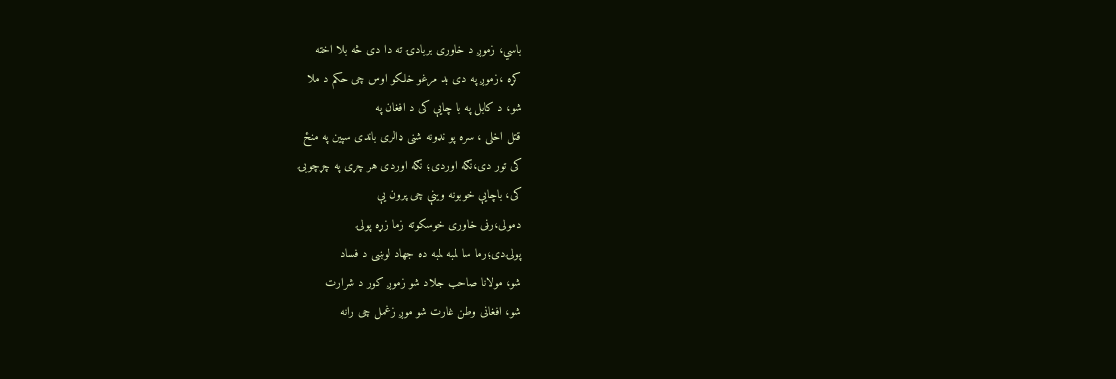باسي، زموږ د خاوری بربادۍ ته دا دی څه بلا اخته
کړه ،زموږ په دی بد مرغو خلکو اوس چی حکم د ملا
شو، د کابل په با چايې کی د افغان په
قتل اخلی ، سره پو نډونه شنی ډالری باندی سپین په منځ
کی تور دی،نګه اوردی؛ نګه اوردی هر چړی په چړچوبۍ
کی، باچایې خوبونه وینې چی پرون یې
دمولی،رڼی خاوری خوسکوته زما زړه پولۍ
پولۍدی؛رما سا لمبه لمبه ده جهاد لوښی د فساد
شو، مولانا صاحب جلاد شو زموږ کور د شرارت
شو، افغانی وطن غارت شو موږ زغمل چی رانه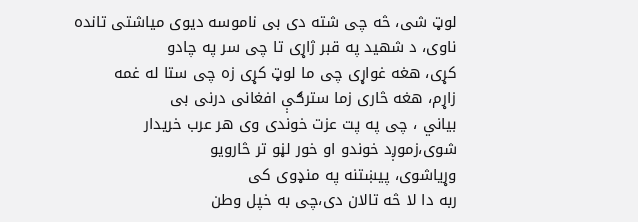لوټ شی، څه چی شته دی بی ناموسه دیوی میاشتی تانده
ناوی، د شهید په قبر ژاړی تا چی سر په چادو
کړی، هغه غواړی چی ما لوټ کړی زه چی ستا له غمه
زاړم، هغه څاری زما سترګې افغانی درنی بی
بیاني ، چی په پت عزت خوندی وی هر عرب خریدار
شوی،زموږد خوندو او خور لڼو تر څارویو
وړیاشوی، پیښتنه په منډوی کی
ربه دا لا څه تالان دی،چی به خپل وطن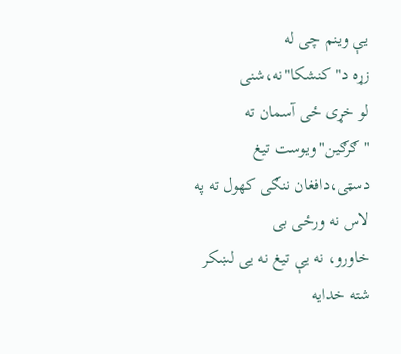یې وینم چی له
زړه د"کنشکا"نه،شنی
لو خړی ځی آسمان ته
"ګرګین"ویوست تیغ
دسټی،دافغان ننګی کهول ته په لاس نه ورځی بی
خاورو، نه یې تیغ نه یی لښکر شته خدایه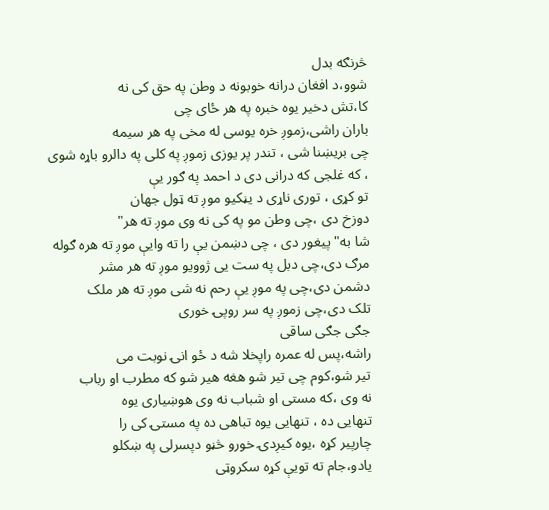څرنګه بدل
شوو،د افغان درانه خوبونه د وطن په حق کی نه
کا،تش دخیر یوه خبره په هر ځای چی
باران راشی،زموږ خره يوسی له مخی په هر سيمه
چی بريښنا شی ، تندر پر يوزی زموږ په کلی په دالرو باړه شوی
، که غلجی که درانی دی د احمد په ګور يې
تو کړی ، توری ناړی د يڼکيو موږ ته ټول جهان
دوزخ دی ،چی وطن مو په کی نه وی موږ ته هر"
شا به" پيغور دی ، چی دښمن يې را ته وايې موږ ته هره ګوله
مرګ دی،چی دبل په ست یی ژوویو موږ ته هر مشر
دشمن دی،چی په موږ یې رحم نه شی موږ ته هر ملک
تلک دی،چی زموږ په سر روپۍ خوری
جګی جګی ساقی
راشه،پس له عمره راپخلا شه د ځو انۍ نوبت می
تیر شو،کوم چی تیر شو هغه هیر شو که مطرب او رباب
نه وی ،که مستی او شباب نه وی هوښياری يوه
تنهايی ده ، تنهايی يوه تباهی ده په مستۍ کی را
چارپير کړه ،يوه کيږدۍ خورو څڼو دپسرلی په ښکلو
يادو،جام ته تويې کړه سکروټی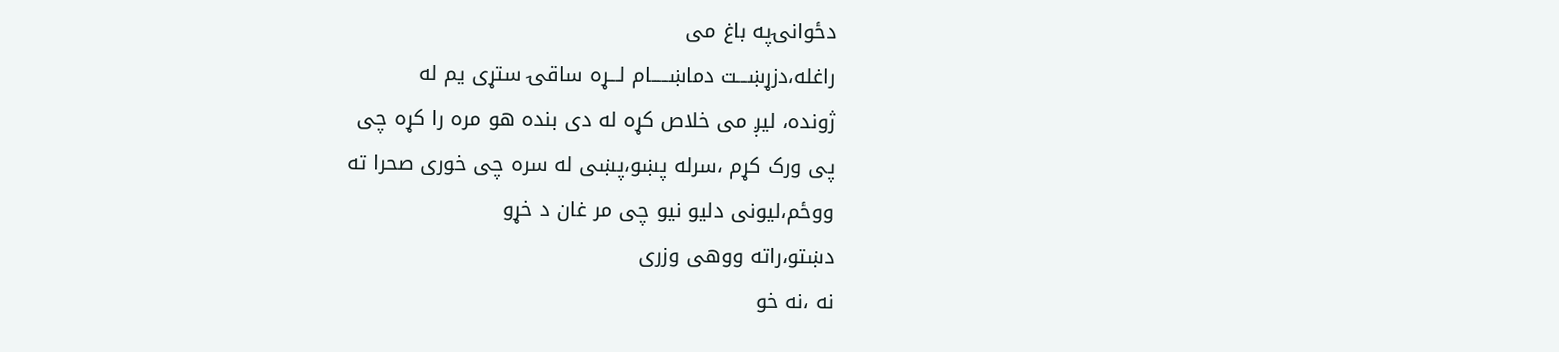دځوانۍپه باغ می
راغله،دزړښـــت دماښـــــام لـــړه ساقۍ ستړی يم له
ژونده، ليږ می خلاص کړه له دی بنده هو مره را کړه چی
پی ورک کړم ،سرله پښو،پښی له سره چی خوری صحرا ته
ووځم،ليونی دليو نيو چی مر غان د خړو
دښتو،راته ووهی وزری
نه ،نه خو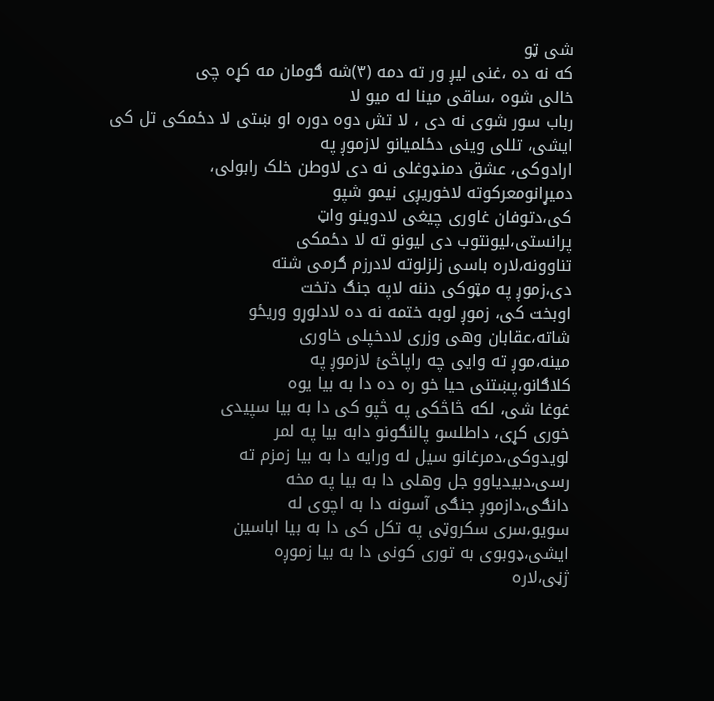شی ټو
که نه ده ،غنی ليږ ور ته دمه (۳)شه ګومان مه کړه چی
خالی شوه ،ساقی مينا له ميو لا
رباب سور شوی نه دی ، لا تش دوه دوره او ښتی لا دځمکی تل کی
ایشی، تللی وینی دځلمیانو لازموږ په
ارادوکی، عشق دمنډوغلی نه دی لاوطن خلک رابولی،
دمیړانومعرکوته لاخوریږی نیمو شپو
کی،دتوفان غاوری چیغی لادوینو واټ
پرانستی،لیونتوب دی لیونو ته لا دځمکی
تناوونه،لاره باسی زلزلوته لادرزم ګرمی شته
دی،زموږ په مټوکی دننه لاپه جنګ دتخت
اوبخت کی، زموږ لوبه ختمه نه ده لادلوړو وریځو
شاته،عقابان وهی وزری لادخپلی خاوری
مینه،موږ ته وایی چه راپاڅئ لازموږ په
کلاګانو،پښتنی حیا خو ره ده دا به بیا یوه
غوغا شی، لکه څاڅکی په څپو کی دا به بیا سپیدی
خوری کړی، داطلسو پالنګونو دابه بیا په لمر
لویدوکی،دمرغانو سیل له ورایه دا به بیا زمزم ته
رسی،دبیدیاوو جل وهلی دا به بیا په مخه
دانګی،دازموږ جنګی آسونه دا به اچوی له
سویو،سری سکروټی په تکل کی دا به بیا اباسین
ایشی،ډوبوی به توری کونی دا به بیا زموږه
ژڼی،لاره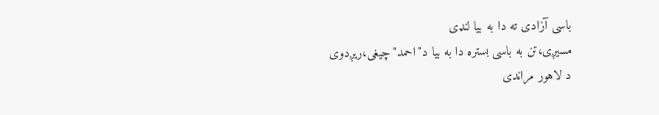باسی آزادی ته دا به بیا لنډی
مسیږی،تن به باسی بستره دا به بیا د"احمد"چیغی،ریږدوی
د لاهور مراندی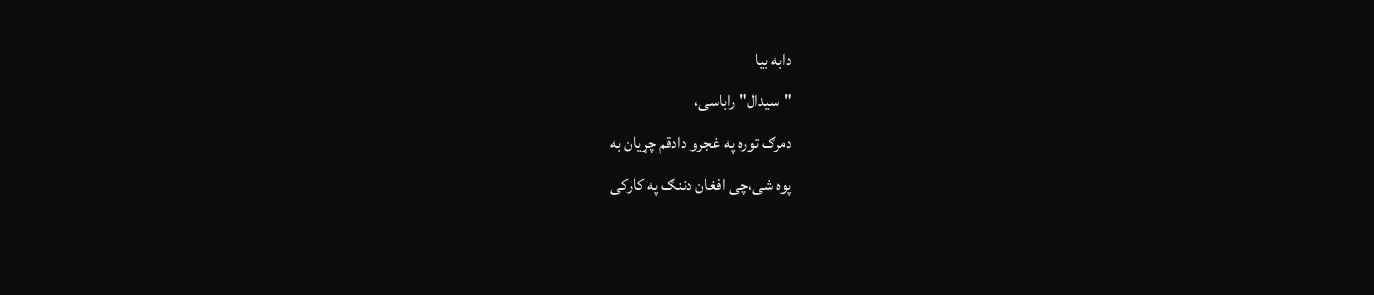دابه بیا
"سیدال" راباسی،
دمرګ توره په غجرو دادقم چړیان به
پوه شی،چی افغان دننګ په کارکی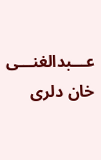عـــبدالغنـــی خان دلری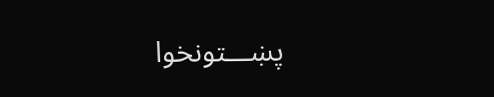پښـــتونخوا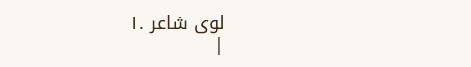لوی شاعر .۱
|